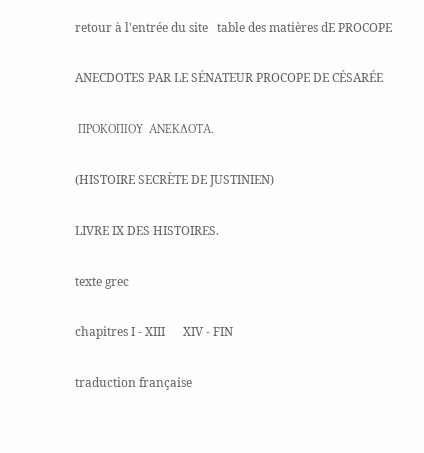retour à l'entrée du site   table des matières dE PROCOPE

ANECDOTES PAR LE SÉNATEUR PROCOPE DE CÉSARÉE

 ΠΡΟΚΟΠΙΟΥ  ΑΝΕΚΔΟΤΑ.

(HISTOIRE SECRÈTE DE JUSTINIEN)

LIVRE IX DES HISTOIRES.

texte grec

chapitres I - XIII      XIV - FIN

traduction française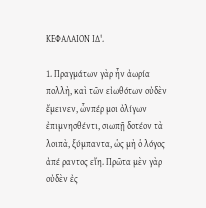ΚΕΦΑΛΑΙΟΝ ΙΔ'.

1. Πραγμάτων γὰρ ἦν ἀωρία πολλὴ, καὶ τῶν εἰωθότων οὐδὲν ἔμεινεν, ὧνπέρ μοι ὀλίγων ἐπιμνησθέντι, σιωπῇ δοτέον τὰ λοιπὰ, ξύμπαντα, ὡς μὴ ὁ λόγος ἀπέ ραντος εἴη. Πρῶτα μὲν γὰρ οὐδὲν ἐς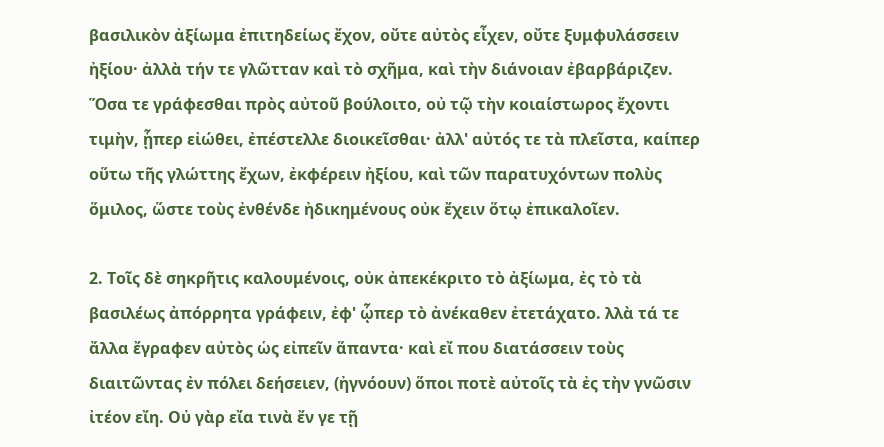βασιλικὸν ἀξίωμα ἐπιτηδείως ἔχον, οὔτε αὐτὸς εἶχεν, οὔτε ξυμφυλάσσειν ἠξίου· ἀλλὰ τήν τε γλῶτταν καὶ τὸ σχῆμα, καὶ τὴν διάνοιαν ἐβαρβάριζεν. Ὅσα τε γράφεσθαι πρὸς αὐτοῦ βούλοιτο, οὐ τῷ τὴν κοιαίστωρος ἔχοντι τιμὴν, ᾗπερ εἰώθει, ἐπέστελλε διοικεῖσθαι· ἀλλ' αὐτός τε τὰ πλεῖστα, καίπερ οὕτω τῆς γλώττης ἔχων, ἐκφέρειν ἠξίου, καὶ τῶν παρατυχόντων πολὺς ὅμιλος, ὥστε τοὺς ἐνθένδε ἠδικημένους οὐκ ἔχειν ὅτῳ ἐπικαλοῖεν.

2. Τοῖς δὲ σηκρῆτις καλουμένοις, οὐκ ἀπεκέκριτο τὸ ἀξίωμα, ἐς τὸ τὰ βασιλέως ἀπόρρητα γράφειν, ἐφ' ᾧπερ τὸ ἀνέκαθεν ἐτετάχατο. λλὰ τά τε ἄλλα ἔγραφεν αὐτὸς ὡς εἰπεῖν ἅπαντα· καὶ εἴ που διατάσσειν τοὺς διαιτῶντας ἐν πόλει δεήσειεν, (ἠγνόουν) ὅποι ποτὲ αὐτοῖς τὰ ἐς τὴν γνῶσιν ἰτέον εἴη. Οὐ γὰρ εἴα τινὰ ἔν γε τῇ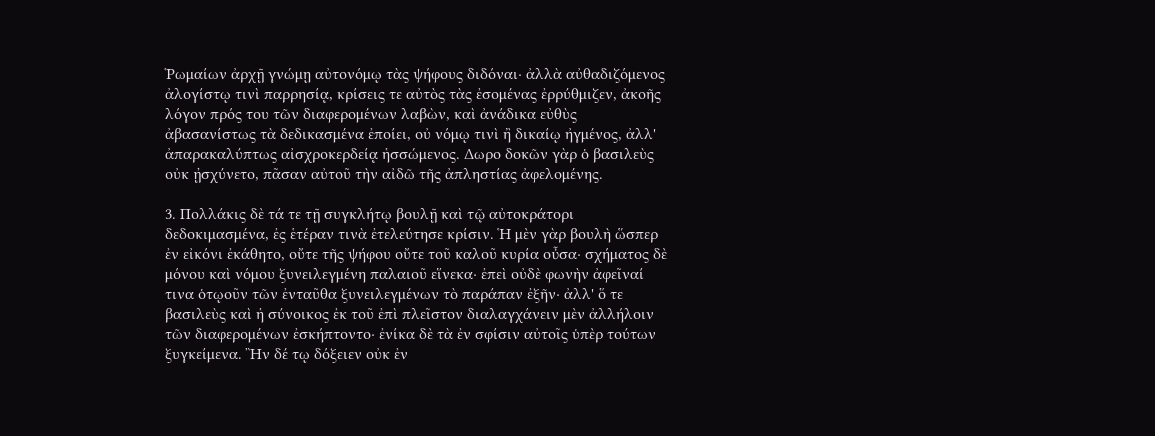Ῥωμαίων ἀρχῇ γνώμῃ αὐτονόμῳ τὰς ψήφους διδόναι· ἀλλὰ αὐθαδιζόμενος ἀλογίστῳ τινὶ παρρησίᾳ, κρίσεις τε αὐτὸς τὰς ἐσομένας ἐρρύθμιζεν, ἀκοῆς λόγον πρός του τῶν διαφερομένων λαβὼν, καὶ ἀνάδικα εὐθὺς ἀβασανίστως τὰ δεδικασμένα ἐποίει, οὐ νόμῳ τινὶ ἢ δικαίῳ ἠγμένος, ἀλλ' ἀπαρακαλύπτως αἰσχροκερδείᾳ ἡσσώμενος. Δωρο δοκῶν γὰρ ὁ βασιλεὺς οὐκ ᾐσχύνετο, πᾶσαν αὐτοῦ τὴν αἰδῶ τῆς ἀπληστίας ἀφελομένης.

3. Πολλάκις δὲ τά τε τῇ συγκλήτῳ βουλῇ καὶ τῷ αὐτοκράτορι δεδοκιμασμένα, ἐς ἑτέραν τινὰ ἐτελεύτησε κρίσιν. Ἡ μὲν γὰρ βουλὴ ὥσπερ ἐν εἰκόνι ἐκάθητο, οὔτε τῆς ψήφου οὔτε τοῦ καλοῦ κυρία οὖσα· σχήματος δὲ μόνου καὶ νόμου ξυνειλεγμένη παλαιοῦ εἵνεκα· ἐπεὶ οὐδὲ φωνὴν ἀφεῖναί τινα ὁτῳοῦν τῶν ἐνταῦθα ξυνειλεγμένων τὸ παράπαν ἐξῆν· ἀλλ' ὅ τε βασιλεὺς καὶ ἡ σύνοικος ἐκ τοῦ ἐπὶ πλεῖστον διαλαγχάνειν μὲν ἀλλήλοιν τῶν διαφερομένων ἐσκήπτοντο· ἐνίκα δὲ τὰ ἐν σφίσιν αὐτοῖς ὑπὲρ τούτων ξυγκείμενα. Ἢν δέ τῳ δόξειεν οὐκ ἐν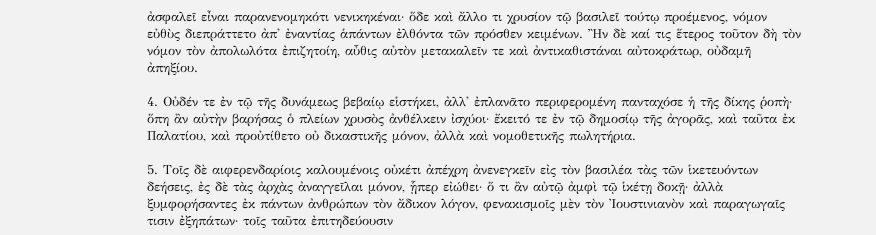ἀσφαλεῖ εἶναι παρανενομηκότι νενικηκέναι· ὅδε καὶ ἄλλο τι χρυσίον τῷ βασιλεῖ τούτῳ προέμενος, νόμον εὐθὺς διεπράττετο ἀπ' ἐναντίας ἁπάντων ἐλθόντα τῶν πρόσθεν κειμένων. Ἢν δὲ καί τις ἕτερος τοῦτον δὴ τὸν νόμον τὸν ἀπολωλότα ἐπιζητοίη, αὖθις αὐτὸν μετακαλεῖν τε καὶ ἀντικαθιστάναι αὐτοκράτωρ, οὐδαμῆ ἀπηξίου.

4. Οὐδέν τε ἐν τῷ τῆς δυνάμεως βεβαίῳ εἱστήκει, ἀλλ' ἐπλανᾶτο περιφερομένη πανταχόσε ἡ τῆς δίκης ῥοπὴ· ὅπη ἂν αὐτὴν βαρήσας ὁ πλείων χρυσὸς ἀνθέλκειν ἰσχύοι· ἔκειτό τε ἐν τῷ δημοσίῳ τῆς ἀγορᾶς, καὶ ταῦτα ἐκ Παλατίου, καὶ προὐτίθετο οὐ δικαστικῆς μόνον, ἀλλὰ καὶ νομοθετικῆς πωλητήρια.

5. Τοῖς δὲ αιφερενδαρίοις καλουμένοις οὐκέτι ἀπέχρη ἀνενεγκεῖν εἰς τὸν βασιλέα τὰς τῶν ἱκετευόντων δεήσεις, ἐς δὲ τὰς ἀρχὰς ἀναγγεῖλαι μόνον, ᾗπερ εἰώθει· ὅ τι ἂν αὐτῷ ἀμφὶ τῷ ἱκέτῃ δοκῇ· ἀλλὰ ξυμφορήσαντες ἐκ πάντων ἀνθρώπων τὸν ἄδικον λόγον, φενακισμοῖς μὲν τὸν Ἰουστινιανὸν καὶ παραγωγαῖς τισιν ἐξηπάτων· τοῖς ταῦτα ἐπιτηδεύουσιν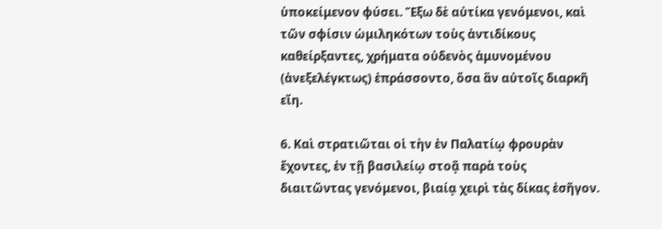ὑποκείμενον φύσει. Ἔξω δὲ αὐτίκα γενόμενοι, καὶ τῶν σφίσιν ὡμιληκότων τοὺς ἀντιδίκους καθείρξαντες, χρήματα οὐδενὸς ἀμυνομένου (ἀνεξελέγκτως) ἐπράσσοντο, ὅσα ἂν αὐτοῖς διαρκῆ εἴη.

6. Καὶ στρατιῶται οἱ τὴν ἐν Παλατίῳ φρουρὰν ἔχοντες, ἐν τῇ βασιλείῳ στοᾷ παρὰ τοὺς διαιτῶντας γενόμενοι, βιαίᾳ χειρὶ τὰς δίκας ἐσῆγον.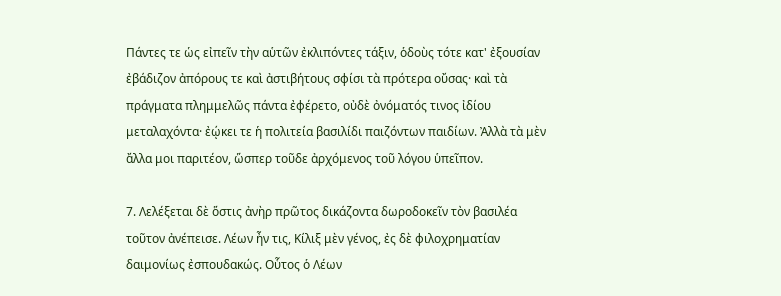Πάντες τε ὡς εἰπεῖν τὴν αὑτῶν ἐκλιπόντες τάξιν, ὁδοὺς τότε κατ' ἐξουσίαν ἐβάδιζον ἀπόρους τε καὶ ἀστιβήτους σφίσι τὰ πρότερα οὔσας· καὶ τὰ πράγματα πλημμελῶς πάντα ἐφέρετο, οὐδὲ ὀνόματός τινος ἰδίου μεταλαχόντα· ἐῴκει τε ἡ πολιτεία βασιλίδι παιζόντων παιδίων. Ἀλλὰ τὰ μὲν ἄλλα μοι παριτέον, ὥσπερ τοῦδε ἀρχόμενος τοῦ λόγου ὑπεῖπον.

7. Λελέξεται δὲ ὅστις ἀνὴρ πρῶτος δικάζοντα δωροδοκεῖν τὸν βασιλέα τοῦτον ἀνέπεισε. Λέων ἦν τις, Κίλιξ μὲν γένος, ἐς δὲ φιλοχρηματίαν δαιμονίως ἐσπουδακώς. Οὗτος ὁ Λέων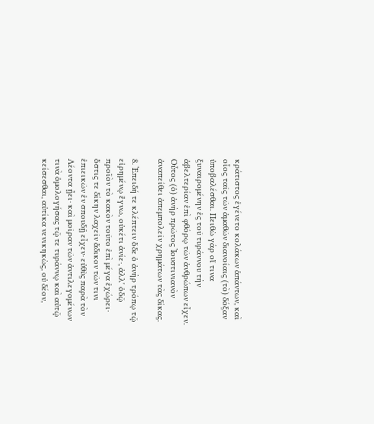κράτιστος ἐγένετο κολάκων ἁπάντων, καὶ οἷος ταῖς τῶν ἀμαθῶν διανοίαις (τὸ) δόξαν ὑποβαλέσθαι. Πειθὼ γάρ οἵ τινα ξυναιρομένην ἐς τοῦ τυράννου τὴν ἀβελτερίαν ἐπὶ φθόρῳ τῶν ἀνθρώπων εἶχεν. Οὗτος (ὁ) ἀνὴρ πρῶτος Ἰουστινιανὸν ἀναπείθει ἀπεμπολεῖν χρημάτων τὰς δίκας.

8. Ἐπειδή τε κλέπτειν ὅδε ὁ ἀνὴρ τρόπῳ τῷ εἰρημένῳ ἔγνω, οὐκέτι ἀνίε·, ἀλλ' ὁδῷ προϊὸν τὸ κακὸν τοῦτο ἐπὶ μέγα ἐχώρει· ὅστις τε δίκην λαχεῖν ἄδικον τῶν τινι ἐπιεικῶν ἐν σπουδῇ εἶχεν· εὐθὺς παρὰ τὸν Λέοντα ᾖει· καὶ μοῖραν τῶν ἀντιλεγομένων τινὰ ὁμολογήσας τῷ τε τυράννῳ καὶ αὐτῷ κείσεσθαι, αὐτίκα νενικηκὼς, οὐ δέον,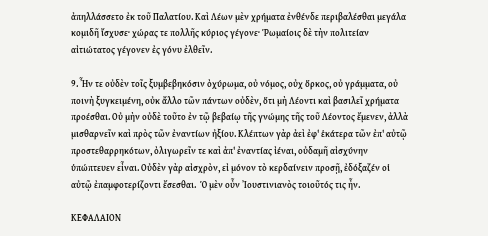ἀπηλλάσσετο ἐκ τοῦ Παλατίου. Καὶ Λέων μὲν χρήματα ἐνθένδε περιβαλέσθαι μεγάλα κομιδῆ ἴσχυσε· χώρας τε πολλῆς κύριος γέγονε· Ῥωμαίοις δὲ τὴν πολιτείαν αἰτιώτατος γέγονεν ἐς γόνυ ἐλθεῖν.

9. Ἦν τε οὐδὲν τοῖς ξυμβεβηκόσιν ὀχύρωμα, οὐ νόμος, οὐχ ὅρκος, οὐ γράμματα, οὐ ποινὴ ξυγκειμένη, οὐκ ἄλλο τῶν πάντων οὐδὲν, ὅτι μὴ Λέοντι καὶ βασιλεῖ χρήματα προέσθαι. Οὐ μὴν οὐδὲ τοῦτο ἐν τῷ βεβαίῳ τῆς γνώμης τῆς τοῦ Λέοντος ἔμενεν, ἀλλὰ μισθαρνεῖν καὶ πρὸς τῶν ἐναντίων ἠξίου. Κλέπτων γὰρ ἀεὶ ἐφ' ἑκάτερα τῶν ἐπ' αὐτῷ προστεθαρρηκότων, ὀλιγωρεῖν τε καὶ ἀπ' ἐναντίας ἰέναι, οὐδαμῆ αἰσχύνην ὑπώπτευεν εἶναι. Οὐδὲν γὰρ αἰσχρὸν, εἰ μόνον τὸ κερδαίνειν προσῇ, ἐδόξαζέν οἱ αὐτῷ ἐπαμφοτερίζοντι ἔσεσθαι.  Ὁ μὲν οὖν Ἰουστινιανὸς τοιοῦτός τις ἦν.

ΚΕΦΑΛΑΙΟΝ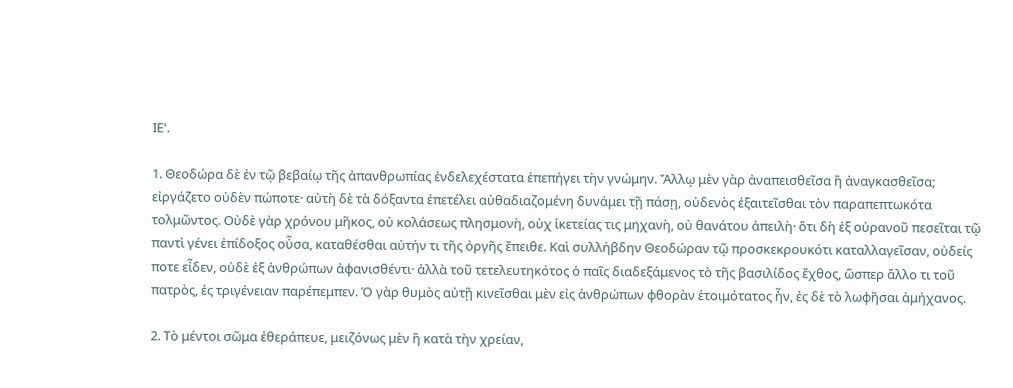ΙΕ'.

1. Θεοδώρα δὲ ἐν τῷ βεβαίῳ τῆς ἀπανθρωπίας ἐνδελεχέστατα ἐπεπήγει τὴν γνώμην. Ἄλλῳ μὲν γὰρ ἀναπεισθεῖσα ἢ ἀναγκασθεῖσα; εἰργάζετο οὐδὲν πώποτε· αὐτὴ δὲ τὰ δόξαντα ἐπετέλει αὐθαδιαζομένη δυνάμει τῇ πάσῃ, οὐδενὸς ἐξαιτεῖσθαι τὸν παραπεπτωκότα τολμῶντος. Οὐδὲ γὰρ χρόνου μῆκος, οὐ κολάσεως πλησμονὴ, οὐχ ἱκετείας τις μηχανὴ, οὐ θανάτου ἀπειλὴ· ὅτι δὴ ἐξ οὐρανοῦ πεσεῖται τῷ παντὶ γένει ἐπίδοξος οὖσα, καταθέσθαι αὐτήν τι τῆς ὀργῆς ἔπειθε. Καὶ συλλήβδην Θεοδώραν τῷ προσκεκρουκότι καταλλαγεῖσαν, οὐδείς ποτε εἶδεν, οὐδὲ ἐξ ἀνθρώπων ἀφανισθέντι· ἀλλὰ τοῦ τετελευτηκότος ὁ παῖς διαδεξάμενος τὸ τῆς βασιλίδος ἔχθος, ὥσπερ ἄλλο τι τοῦ πατρὸς, ἐς τριγένειαν παρέπεμπεν. Ὁ γὰρ θυμὸς αὐτῇ κινεῖσθαι μὲν εἰς ἀνθρώπων φθορὰν ἑτοιμότατος ἦν, ἐς δὲ τὸ λωφῆσαι ἀμήχανος.

2. Τὸ μέντοι σῶμα ἐθεράπευε, μειζόνως μὲν ἢ κατὰ τὴν χρείαν,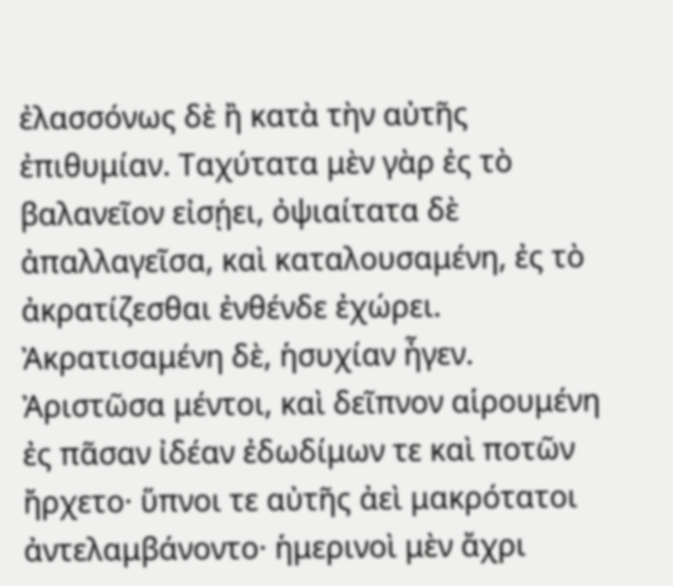ἐλασσόνως δὲ ἢ κατὰ τὴν αὐτῆς ἐπιθυμίαν. Ταχύτατα μὲν γὰρ ἐς τὸ βαλανεῖον εἰσῄει, ὀψιαίτατα δὲ ἀπαλλαγεῖσα, καὶ καταλουσαμένη, ἐς τὸ ἀκρατίζεσθαι ἐνθένδε ἐχώρει. Ἀκρατισαμένη δὲ, ἡσυχίαν ἦγεν. Ἀριστῶσα μέντοι, καὶ δεῖπνον αἱρουμένη ἐς πᾶσαν ἰδέαν ἐδωδίμων τε καὶ ποτῶν ἤρχετο· ὕπνοι τε αὐτῆς ἀεὶ μακρότατοι ἀντελαμβάνοντο· ἡμερινοὶ μὲν ἄχρι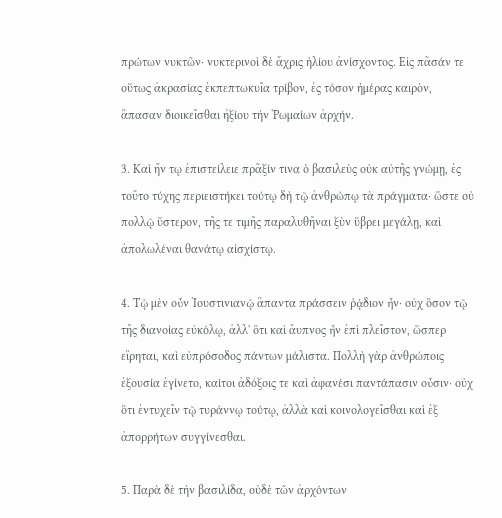πρώτων νυκτῶν· νυκτερινοὶ δὲ ἄχρις ἡλίου ἀνίσχοντος. Εἰς πᾶσάν τε οὕτως ἀκρασίας ἐκπεπτωκυῖα τρίβον, ἐς τόσον ἡμέρας καιρὸν, ἅπασαν διοικεῖσθαι ἠξίου τὴν Ῥωμαίων ἀρχήν.

3. Καὶ ἤν τῳ ἐπιστείλειε πρᾶξίν τινα ὁ βασιλεὺς οὐκ αὐτῆς γνώμῃ, ἐς τοῦτο τύχης περιειστήκει τούτῳ δὴ τῷ ἀνθρώπῳ τὰ πράγματα· ὥστε οὐ πολλῷ ὕστερον, τῆς τε τιμῆς παραλυθῆναι ξὺν ὕβρει μεγάλῃ, καὶ ἀπολωλέναι θανάτῳ αἰσχίστῳ.

4. Τῷ μὲν οὖν Ἰουστινιανῷ ἅπαντα πράσσειν ῥᾴδιον ἦν· οὐχ ὅσον τῷ τῆς διανοίας εὐκόλῳ, ἀλλ' ὅτι καὶ ἄυπνος ἦν ἐπὶ πλεῖστον, ὥσπερ εἴρηται, καὶ εὐπρόσοδος πάντων μάλιστα. Πολλὴ γὰρ ἀνθρώποις ἐξουσία ἐγίνετο, καίτοι ἀδόξοις τε καὶ ἀφανέσι παντάπασιν οὖσιν· οὐχ ὅτι ἐντυχεῖν τῷ τυράννῳ τούτῳ, ἀλλὰ καὶ κοινολογεῖσθαι καὶ ἐξ ἀπορρήτων συγγίνεσθαι.

5. Παρὰ δὲ τὴν βασιλίδα, οὐδὲ τῶν ἀρχόντων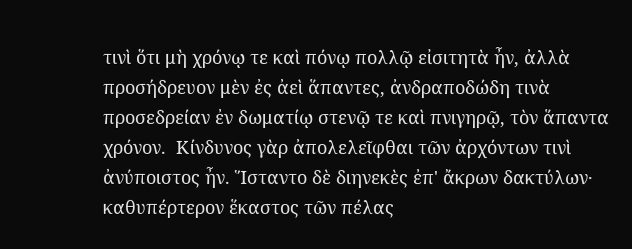τινὶ ὅτι μὴ χρόνῳ τε καὶ πόνῳ πολλῷ εἰσιτητὰ ἦν, ἀλλὰ προσήδρευον μὲν ἐς ἀεὶ ἅπαντες, ἀνδραποδώδη τινὰ προσεδρείαν ἐν δωματίῳ στενῷ τε καὶ πνιγηρῷ, τὸν ἅπαντα χρόνον.  Κίνδυνος γὰρ ἀπολελεῖφθαι τῶν ἀρχόντων τινὶ ἀνύποιστος ἦν. Ἵσταντο δὲ διηνεκὲς ἐπ' ἄκρων δακτύλων· καθυπέρτερον ἕκαστος τῶν πέλας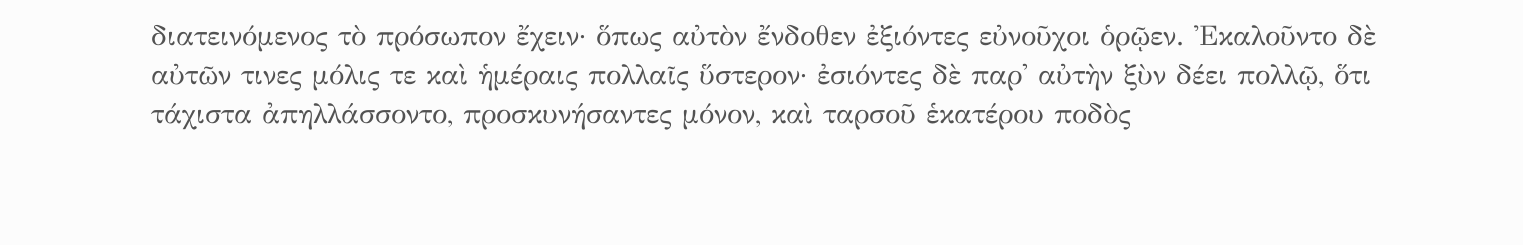διατεινόμενος τὸ πρόσωπον ἔχειν· ὅπως αὐτὸν ἔνδοθεν ἐξιόντες εὐνοῦχοι ὁρῷεν. Ἐκαλοῦντο δὲ αὐτῶν τινες μόλις τε καὶ ἡμέραις πολλαῖς ὕστερον· ἐσιόντες δὲ παρ' αὐτὴν ξὺν δέει πολλῷ, ὅτι τάχιστα ἀπηλλάσσοντο, προσκυνήσαντες μόνον, καὶ ταρσοῦ ἑκατέρου ποδὸς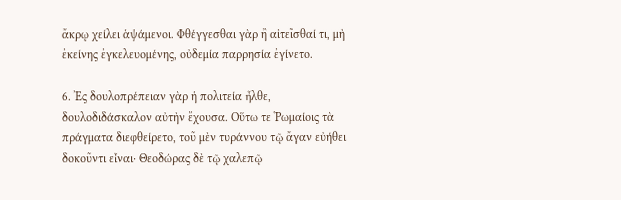ἄκρῳ χείλει ἁψάμενοι. Φθέγγεσθαι γὰρ ἢ αἰτεῖσθαί τι, μὴ ἐκείνης ἐγκελευομένης, οὐδεμία παρρησία ἐγίνετο.

6. Ἐς δουλοπρέπειαν γὰρ ἡ πολιτεία ἦλθε, δουλοδιδάσκαλον αὐτὴν ἔχουσα. Οὕτω τε Ῥωμαίοις τὰ πράγματα διεφθείρετο, τοῦ μὲν τυράννου τῷ ἄγαν εὐήθει δοκοῦντι εἶναι· Θεοδώρας δὲ τῷ χαλεπῷ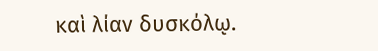καὶ λίαν δυσκόλῳ.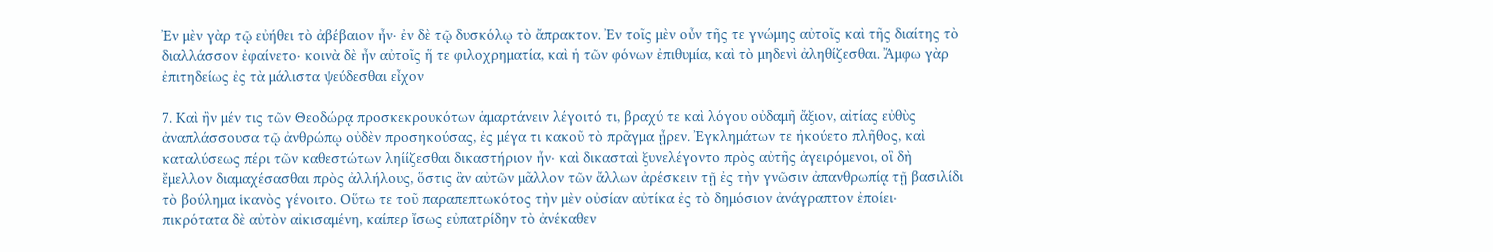Ἐν μὲν γὰρ τῷ εὐήθει τὸ ἀβέβαιον ἦν· ἐν δὲ τῷ δυσκόλῳ τὸ ἄπρακτον. Ἐν τοῖς μὲν οὖν τῆς τε γνώμης αὐτοῖς καὶ τῆς διαίτης τὸ διαλλάσσον ἐφαίνετο· κοινὰ δὲ ἦν αὐτοῖς ἥ τε φιλοχρηματία, καὶ ἡ τῶν φόνων ἐπιθυμία, καὶ τὸ μηδενὶ ἀληθίζεσθαι. Ἄμφω γὰρ ἐπιτηδείως ἐς τὰ μάλιστα ψεύδεσθαι εἶχον

7. Καὶ ἢν μέν τις τῶν Θεοδώρᾳ προσκεκρουκότων ἁμαρτάνειν λέγοιτό τι, βραχύ τε καὶ λόγου οὐδαμῆ ἄξιον, αἰτίας εὐθὺς ἀναπλάσσουσα τῷ ἀνθρώπῳ οὐδὲν προσηκούσας, ἐς μέγα τι κακοῦ τὸ πρᾶγμα ᾖρεν. Ἐγκλημάτων τε ἠκούετο πλῆθος, καὶ καταλύσεως πέρι τῶν καθεστώτων ληίίζεσθαι δικαστήριον ἦν· καὶ δικασταὶ ξυνελέγοντο πρὸς αὐτῆς ἀγειρόμενοι, οἳ δὴ ἔμελλον διαμαχέσασθαι πρὸς ἀλλήλους, ὅστις ἂν αὐτῶν μᾶλλον τῶν ἄλλων ἀρέσκειν τῇ ἐς τὴν γνῶσιν ἀπανθρωπίᾳ τῇ βασιλίδι τὸ βούλημα ἱκανὸς γένοιτο. Οὕτω τε τοῦ παραπεπτωκότος τὴν μὲν οὐσίαν αὐτίκα ἐς τὸ δημόσιον ἀνάγραπτον ἐποίει· πικρότατα δὲ αὐτὸν αἰκισαμένη, καίπερ ἴσως εὐπατρίδην τὸ ἀνέκαθεν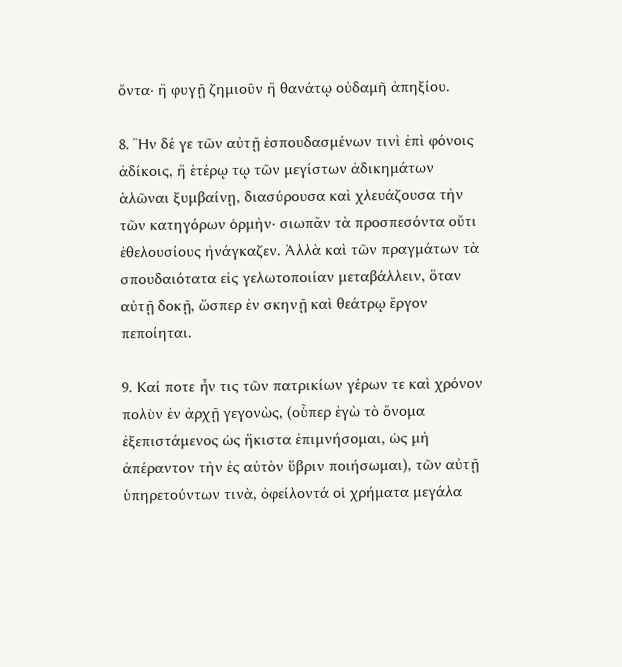ὄντα· ἢ φυγῇ ζημιοῦν ἢ θανάτῳ οὐδαμῆ ἀπηξίου.

8. Ἢν δέ γε τῶν αὐτῇ ἐσπουδασμένων τινὶ ἐπὶ φόνοις ἀδίκοις, ἢ ἑτέρῳ τῳ τῶν μεγίστων ἀδικημάτων ἁλῶναι ξυμβαίνῃ, διασύρουσα καὶ χλευάζουσα τὴν τῶν κατηγόρων ὁρμὴν· σιωπᾶν τὰ προσπεσόντα οὔτι ἐθελουσίους ἠνάγκαζεν. Ἀλλὰ καὶ τῶν πραγμάτων τὰ σπουδαιότατα εἰς γελωτοποιίαν μεταβάλλειν, ὅταν αὐτῇ δοκῇ, ὥσπερ ἐν σκηνῇ καὶ θεάτρῳ ἔργον πεποίηται.

9. Καί ποτε ἦν τις τῶν πατρικίων γέρων τε καὶ χρόνον πολὺν ἐν ἀρχῇ γεγονὼς, (οὗπερ ἐγὼ τὸ ὄνομα ἐξεπιστάμενος ὡς ἥκιστα ἐπιμνήσομαι, ὡς μὴ ἀπέραντον τὴν ἐς αὐτὸν ὕβριν ποιήσωμαι), τῶν αὐτῇ ὑπηρετούντων τινὰ, ὀφείλοντά οἱ χρήματα μεγάλα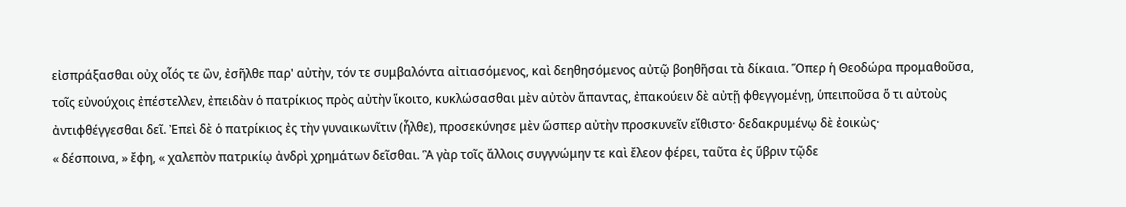εἰσπράξασθαι οὐχ οἷός τε ὢν, ἐσῆλθε παρ' αὐτὴν, τόν τε συμβαλόντα αἰτιασόμενος, καὶ δεηθησόμενος αὐτῷ βοηθῆσαι τὰ δίκαια. Ὅπερ ἡ Θεοδώρα προμαθοῦσα, τοῖς εὐνούχοις ἐπέστελλεν, ἐπειδὰν ὁ πατρίκιος πρὸς αὐτὴν ἵκοιτο, κυκλώσασθαι μὲν αὐτὸν ἅπαντας, ἐπακούειν δὲ αὐτῇ φθεγγομένῃ, ὑπειποῦσα ὅ τι αὐτοὺς ἀντιφθέγγεσθαι δεῖ. Ἐπεὶ δὲ ὁ πατρίκιος ἐς τὴν γυναικωνῖτιν (ἦλθε), προσεκύνησε μὲν ὥσπερ αὐτὴν προσκυνεῖν εἴθιστο· δεδακρυμένῳ δὲ ἐοικὼς·
« δέσποινα, » ἔφη, « χαλεπὸν πατρικίῳ ἀνδρὶ χρημάτων δεῖσθαι. Ἃ γὰρ τοῖς ἄλλοις συγγνώμην τε καὶ ἔλεον φέρει, ταῦτα ἐς ὕβριν τῷδε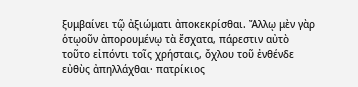ξυμβαίνει τῷ ἀξιώματι ἀποκεκρίσθαι. Ἄλλῳ μὲν γὰρ ὁτῳοῦν ἀπορουμένῳ τὰ ἔσχατα, πάρεστιν αὐτὸ τοῦτο εἰπόντι τοῖς χρήσταις, ὄχλου τοῦ ἐνθένδε εὐθὺς ἀπηλλάχθαι· πατρίκιος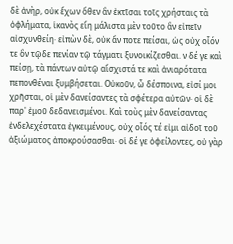δὲ ἀνὴρ, οὐκ ἔχων ὅθεν ἂν ἐκτῖσαι τοῖς χρήσταις τὰ ὀφλήματα, ἱκανὸς εἴη μάλιστα μὲν τοῦτο ἂν εἰπεῖν αἰσχυνθείη· εἰπὼν δὲ, οὐκ ἄν ποτε πείσαι, ὡς οὐχ οἷόν τε ὂν τῷδε πενίαν τῷ τάγματι ξυνοικίζεσθαι. ν δέ γε καὶ πείσῃ, τὰ πάντων αὐτῷ αἴσχιστά τε καὶ ἀνιαρότατα πεπονθέναι ξυμβήσεται. Οὐκοῦν, ὦ δέσποινα, εἰσί μοι χρῆσται, οἱ μὲν δανείσαντες τὰ σφέτερα αὐτῶν· οἱ δὲ παρ' ἐμοῦ δεδανεισμένοι. Καὶ τοὺς μὲν δανείσαντας ἐνδελεχέστατα ἐγκειμένους, οὐχ οἷός τέ εἰμι αἰδοῖ τοῦ ἀξιώματος ἀποκρούσασθαι· οἱ δέ γε ὀφείλοντες, οὐ γὰρ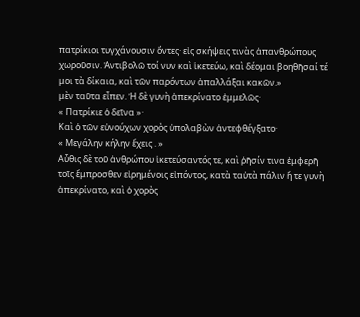πατρίκιοι τυγχάνουσιν ὄντες· εἰς σκήψεις τινὰς ἀπανθρώπους χωροῦσιν. Ἀντιβολῶ τοί νυν καὶ ἱκετεύω, καὶ δέομαι βοηθῆσαί τέ μοι τὰ δίκαια, καὶ τῶν παρόντων ἀπαλλάξαι κακῶν.»
μὲν ταῦτα εἶπεν. Ἡ δὲ γυνὴ ἀπεκρίνατο ἐμμελῶς·
« Πατρίκιε ὁ δεῖνα »·
Καὶ ὁ τῶν εὐνούχων χορὸς ὑπολαβὼν ἀντεφθέγξατο·
« Μεγάλην κήλην ἔχεις . »
Αὖθις δὲ τοῦ ἀνθρώπου ἱκετεύσαντός τε, καὶ ῥῆσίν τινα ἐμφερῆ τοῖς ἔμπροσθεν εἰρημένοις εἰπόντος, κατὰ ταὐτὰ πάλιν ἥ τε γυνὴ ἀπεκρίνατο, καὶ ὁ χορὸς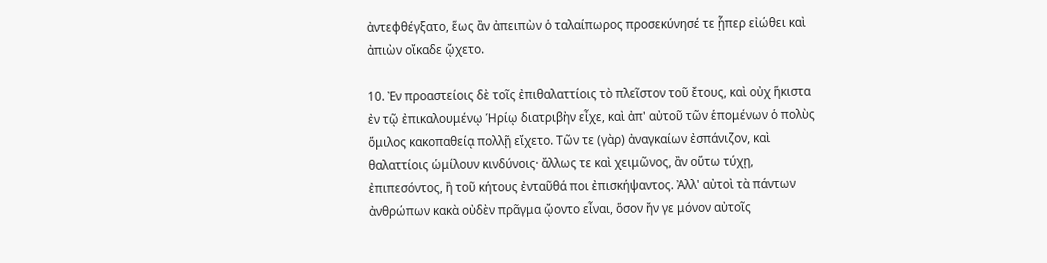ἀντεφθέγξατο, ἕως ἂν ἀπειπὼν ὁ ταλαίπωρος προσεκύνησέ τε ᾗπερ εἰώθει καὶ ἀπιὼν οἴκαδε ᾤχετο.

10. Ἐν προαστείοις δὲ τοῖς ἐπιθαλαττίοις τὸ πλεῖστον τοῦ ἔτους, καὶ οὐχ ἥκιστα ἐν τῷ ἐπικαλουμένῳ Ἡρίῳ διατριβὴν εἶχε, καὶ ἀπ' αὐτοῦ τῶν ἑπομένων ὁ πολὺς ὅμιλος κακοπαθείᾳ πολλῇ εἴχετο. Τῶν τε (γὰρ) ἀναγκαίων ἐσπάνιζον, καὶ θαλαττίοις ὡμίλουν κινδύνοις· ἄλλως τε καὶ χειμῶνος, ἂν οὕτω τύχῃ, ἐπιπεσόντος, ἢ τοῦ κήτους ἐνταῦθά ποι ἐπισκήψαντος. Ἀλλ' αὐτοὶ τὰ πάντων ἀνθρώπων κακὰ οὐδὲν πρᾶγμα ᾤοντο εἶναι, ὅσον ἤν γε μόνον αὐτοῖς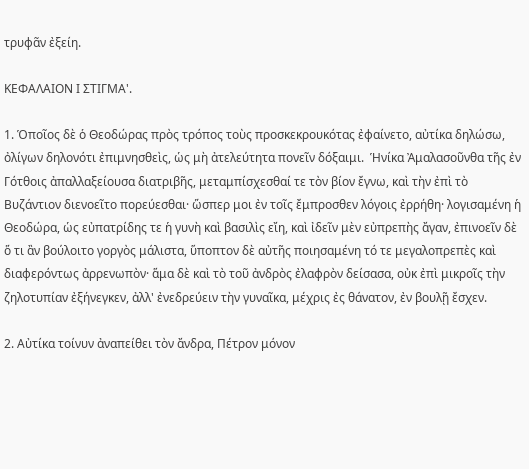τρυφᾶν ἐξείη.

ΚΕΦΑΛΑΙΟΝ Ι ΣΤΙΓΜΑ'.

1. Ὁποῖος δὲ ὁ Θεοδώρας πρὸς τρόπος τοὺς προσκεκρουκότας ἐφαίνετο, αὐτίκα δηλώσω, ὀλίγων δηλονότι ἐπιμνησθεὶς, ὡς μὴ ἀτελεύτητα πονεῖν δόξαιμι.  Ἡνίκα Ἀμαλασοῦνθα τῆς ἐν Γότθοις ἀπαλλαξείουσα διατριβῆς, μεταμπίσχεσθαί τε τὸν βίον ἔγνω, καὶ τὴν ἐπὶ τὸ Βυζάντιον διενοεῖτο πορεύεσθαι· ὥσπερ μοι ἐν τοῖς ἔμπροσθεν λόγοις ἐρρήθη· λογισαμένη ἡ Θεοδώρα, ὡς εὐπατρίδης τε ἡ γυνὴ καὶ βασιλὶς εἴη, καὶ ἰδεῖν μὲν εὐπρεπὴς ἄγαν, ἐπινοεῖν δὲ ὅ τι ἂν βούλοιτο γοργὸς μάλιστα, ὕποπτον δὲ αὐτῆς ποιησαμένη τό τε μεγαλοπρεπὲς καὶ διαφερόντως ἀρρενωπὸν· ἅμα δὲ καὶ τὸ τοῦ ἀνδρὸς ἐλαφρὸν δείσασα, οὐκ ἐπὶ μικροῖς τὴν ζηλοτυπίαν ἐξήνεγκεν, ἀλλ' ἐνεδρεύειν τὴν γυναῖκα, μέχρις ἐς θάνατον, ἐν βουλῇ ἔσχεν.

2. Αὐτίκα τοίνυν ἀναπείθει τὸν ἄνδρα, Πέτρον μόνον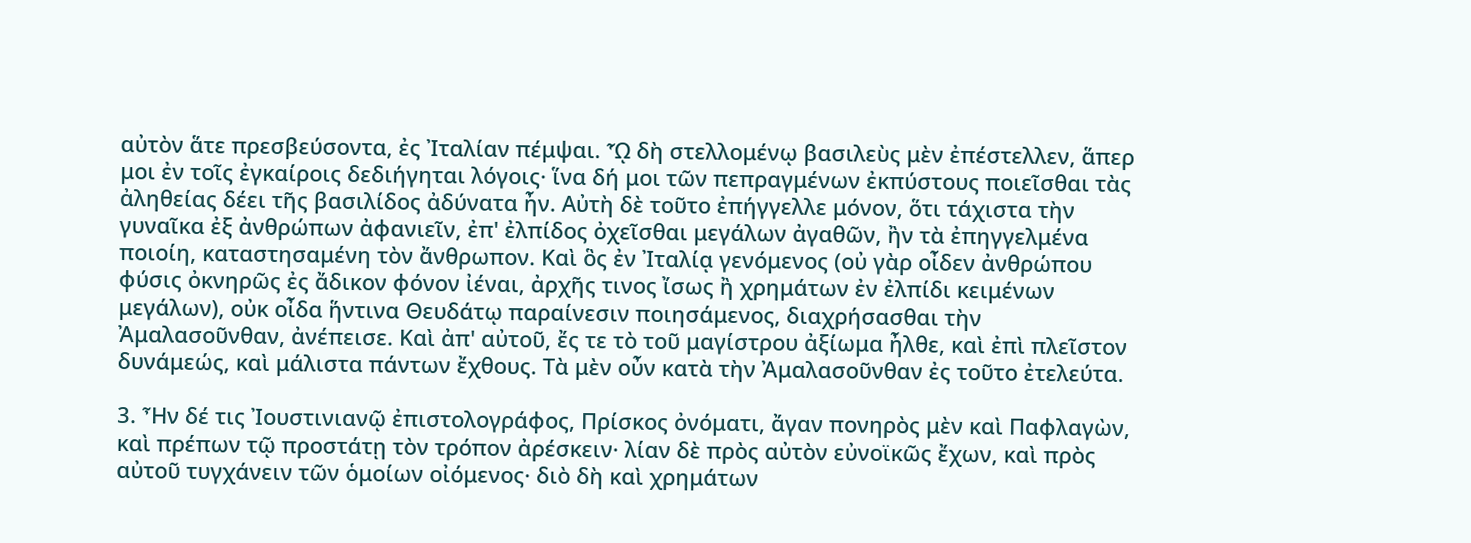αὐτὸν ἅτε πρεσβεύσοντα, ἐς Ἰταλίαν πέμψαι. ᾯ δὴ στελλομένῳ βασιλεὺς μὲν ἐπέστελλεν, ἅπερ μοι ἐν τοῖς ἐγκαίροις δεδιήγηται λόγοις· ἵνα δή μοι τῶν πεπραγμένων ἐκπύστους ποιεῖσθαι τὰς ἀληθείας δέει τῆς βασιλίδος ἀδύνατα ἦν. Αὐτὴ δὲ τοῦτο ἐπήγγελλε μόνον, ὅτι τάχιστα τὴν γυναῖκα ἐξ ἀνθρώπων ἀφανιεῖν, ἐπ' ἐλπίδος ὀχεῖσθαι μεγάλων ἀγαθῶν, ἢν τὰ ἐπηγγελμένα ποιοίη, καταστησαμένη τὸν ἄνθρωπον. Καὶ ὃς ἐν Ἰταλίᾳ γενόμενος (οὐ γὰρ οἶδεν ἀνθρώπου φύσις ὀκνηρῶς ἐς ἄδικον φόνον ἰέναι, ἀρχῆς τινος ἴσως ἢ χρημάτων ἐν ἐλπίδι κειμένων μεγάλων), οὐκ οἶδα ἥντινα Θευδάτῳ παραίνεσιν ποιησάμενος, διαχρήσασθαι τὴν Ἀμαλασοῦνθαν, ἀνέπεισε. Καὶ ἀπ' αὐτοῦ, ἔς τε τὸ τοῦ μαγίστρου ἀξίωμα ἦλθε, καὶ ἐπὶ πλεῖστον δυνάμεώς, καὶ μάλιστα πάντων ἔχθους. Τὰ μὲν οὖν κατὰ τὴν Ἀμαλασοῦνθαν ἐς τοῦτο ἐτελεύτα.

3. Ἦν δέ τις Ἰουστινιανῷ ἐπιστολογράφος, Πρίσκος ὀνόματι, ἄγαν πονηρὸς μὲν καὶ Παφλαγὼν, καὶ πρέπων τῷ προστάτῃ τὸν τρόπον ἀρέσκειν· λίαν δὲ πρὸς αὐτὸν εὐνοϊκῶς ἔχων, καὶ πρὸς αὐτοῦ τυγχάνειν τῶν ὁμοίων οἰόμενος· διὸ δὴ καὶ χρημάτων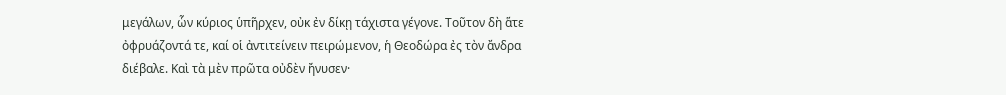μεγάλων, ὧν κύριος ὑπῆρχεν, οὐκ ἐν δίκῃ τάχιστα γέγονε. Τοῦτον δὴ ἅτε ὀφρυάζοντά τε, καί οἱ ἀντιτείνειν πειρώμενον, ἡ Θεοδώρα ἐς τὸν ἄνδρα διέβαλε. Καὶ τὰ μὲν πρῶτα οὐδὲν ἤνυσεν·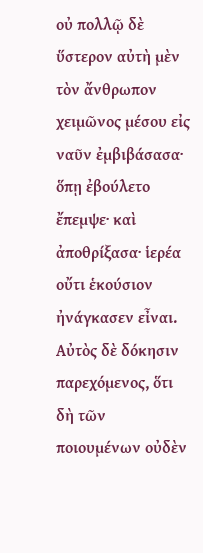οὐ πολλῷ δὲ ὕστερον αὐτὴ μὲν τὸν ἄνθρωπον χειμῶνος μέσου εἰς ναῦν ἐμβιβάσασα· ὅπῃ ἐβούλετο ἔπεμψε· καὶ ἀποθρίξασα· ἱερέα οὔτι ἑκούσιον ἠνάγκασεν εἶναι. Αὐτὸς δὲ δόκησιν παρεχόμενος, ὅτι δὴ τῶν ποιουμένων οὐδὲν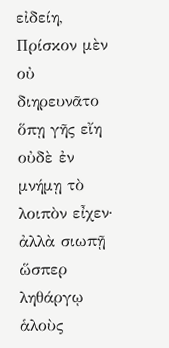εἰδείη, Πρίσκον μὲν οὐ διηρευνᾶτο ὅπῃ γῆς εἴη οὐδὲ ἐν μνήμῃ τὸ λοιπὸν εἶχεν· ἀλλὰ σιωπῇ ὥσπερ ληθάργῳ ἁλοὺς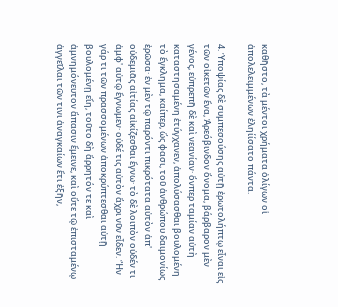καθῆστο, τὰ μέντοι χρήματα ὀλίγων οἱ ἀπολελειμμένων ἐληίίσατο πάντα.

4. Ὑποψίας δὲ συμπεσούσης αὐτῇ ἐρωτολήπτῳ εἶναι εἰς τῶν οἰκετῶν ἕνα, Ἀρεόβινδον ὄνομα, βάρβαρον μὲν γένος, εὐπρεπῆ δὲ καὶ νεανίαν· ὅνπερ ταμίαν αὐτὴ καταστησαμένη ἐτύγχανεν, ἀπολύσασθαι βουλομένη τὸ ἔγκλημα, καίπερ, ὥς φασι, τοῦ ἀνθρώπου δαιμονίως ἐρῶσα· ἐν μὲν τῷ παρόντι πικρότατα αὐτὸν ἀπ' οὐδεμιᾶς αἰτίας αἰκίζεσθαι ἔγνω· τὸ δὲ λοιπὸν οὐδέν τι ἀμφ' αὐτῷ ἔγνωμεν· οὐδέ τις αὐτὸν ἄχρι νῦν εἶδεν. Ἢν γάρ τι τῶν πρασσομένων ἀποκρύπτεσθαι αὐτῇ βουλομένῃ εἴη, τοῦτο δὴ ἄρρητόν τε καὶ ἀμνημόνευτον ἅπασιν ἔμεινε, καὶ οὔτε τῷ ἐπισταμένῳ ἀγγεῖλαι τῶν τινι ἀναγκαίων ἔτι ἐξῆν,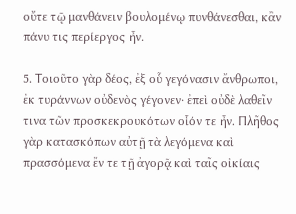οὔτε τῷ μανθάνειν βουλομένῳ πυνθάνεσθαι, κἂν πάνυ τις περίεργος ἦν.

5. Τοιοῦτο γὰρ δέος, ἐξ οὗ γεγόνασιν ἄνθρωποι, ἐκ τυράννων οὐδενὸς γέγονεν· ἐπεὶ οὐδὲ λαθεῖν τινα τῶν προσκεκρουκότων οἷόν τε ἦν. Πλῆθος γὰρ κατασκόπων αὐτῇ τὰ λεγόμενα καὶ πρασσόμενα ἔν τε τῇ ἀγορᾷ καὶ ταῖς οἰκίαις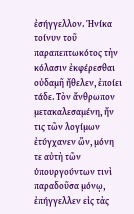ἐσήγγελλον. Ἡνίκα τοίνυν τοῦ παραπεπτωκότος τὴν κόλασιν ἐκφέρεσθαι οὐδαμῆ ἤθελεν, ἐποίει τάδε. Τὸν ἄνθρωπον μετακαλεσαμένη, ἤν τις τῶν λογίμων ἐτύγχανεν ὢν, μόνη τε αὐτὴ τῶν ὑπουργούντων τινὶ παραδοῦσα μόνῳ, ἐπήγγελλεν εἰς τὰς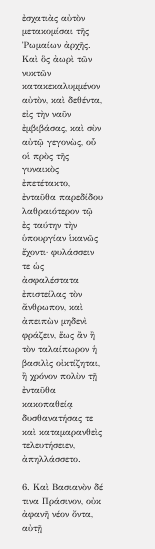ἐσχατιὰς αὐτὸν μετακομίσαι τῆς Ῥωμαίων ἀρχῆς. Καὶ ὃς ἀωρὶ τῶν νυκτῶν κατακεκαλυμμένον αὐτὸν, καὶ δεθέντα, εἰς τὴν ναῦν ἐμβιβάσας, καὶ σὺν αὐτῷ γεγονὼς, οὗ οἱ πρὸς τῆς γυναικὸς ἐπετέτακτο, ἐνταῦθα παρεδίδου λαθραιότερον τῷ ἐς ταύτην τὴν ὑπουργίαν ἱκανῶς ἔχοντι· φυλάσσειν τε ὡς ἀσφαλέστατα ἐπιστείλας τὸν ἄνθρωπον, καὶ ἀπειπὼν μηδενὶ φράζειν, ἕως ἂν ἢ τὸν ταλαίπωρον ἡ βασιλὶς οἰκτίζηται, ἢ χρόνον πολὺν τῇ ἐνταῦθα κακοπαθείᾳ δυσθανατήσας τε καὶ καταμαρανθεὶς τελευτήσειεν, ἀπηλλάσσετο.

6. Καὶ Βασιανὸν δέ τινα Πράσινον, οὐκ ἀφανῆ νέον ὄντα, αὐτῇ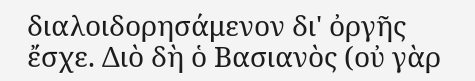διαλοιδορησάμενον δι' ὀργῆς ἔσχε. Διὸ δὴ ὁ Βασιανὸς (οὐ γὰρ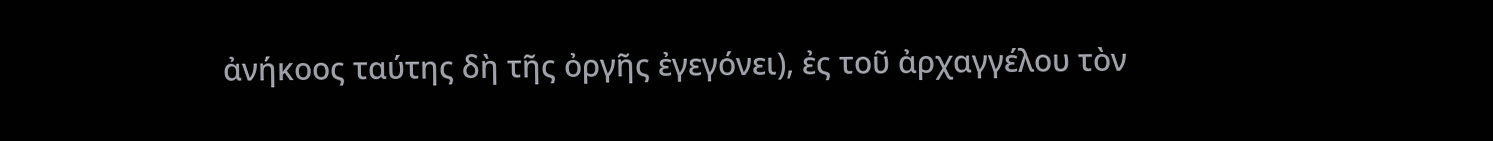ἀνήκοος ταύτης δὴ τῆς ὀργῆς ἐγεγόνει), ἐς τοῦ ἀρχαγγέλου τὸν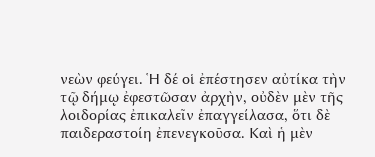νεὼν φεύγει. Ἡ δέ οἱ ἐπέστησεν αὐτίκα τὴν τῷ δήμῳ ἐφεστῶσαν ἀρχὴν, οὐδὲν μὲν τῆς λοιδορίας ἐπικαλεῖν ἐπαγγείλασα, ὅτι δὲ παιδεραστοίη ἐπενεγκοῦσα. Καὶ ἡ μὲν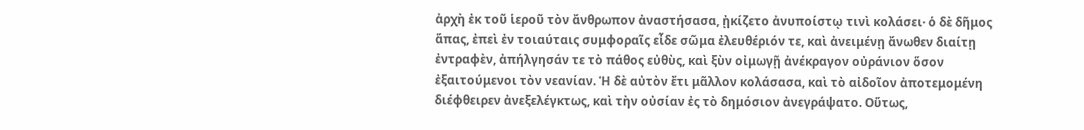ἀρχὴ ἐκ τοῦ ἱεροῦ τὸν ἄνθρωπον ἀναστήσασα, ᾐκίζετο ἀνυποίστῳ τινὶ κολάσει· ὁ δὲ δῆμος ἅπας, ἐπεὶ ἐν τοιαύταις συμφοραῖς εἶδε σῶμα ἐλευθέριόν τε, καὶ ἀνειμένῃ ἄνωθεν διαίτῃ ἐντραφὲν, ἀπήλγησάν τε τὸ πάθος εὐθὺς, καὶ ξὺν οἰμωγῇ ἀνέκραγον οὐράνιον ὅσον ἐξαιτούμενοι τὸν νεανίαν. Ἡ δὲ αὐτὸν ἔτι μᾶλλον κολάσασα, καὶ τὸ αἰδοῖον ἀποτεμομένη διέφθειρεν ἀνεξελέγκτως, καὶ τὴν οὐσίαν ἐς τὸ δημόσιον ἀνεγράψατο. Οὕτως,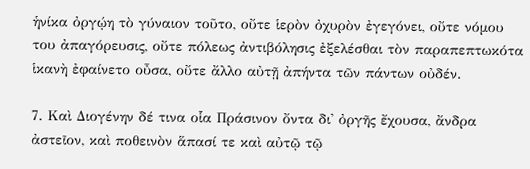ἡνίκα ὀργῴη τὸ γύναιον τοῦτο, οὔτε ἱερὸν ὀχυρὸν ἐγεγόνει, οὔτε νόμου του ἀπαγόρευσις, οὔτε πόλεως ἀντιβόλησις ἐξελέσθαι τὸν παραπεπτωκότα ἱκανὴ ἐφαίνετο οὖσα, οὔτε ἄλλο αὐτῇ ἀπήντα τῶν πάντων οὐδέν.

7. Καὶ Διογένην δέ τινα οἷα Πράσινον ὄντα δι' ὀργῆς ἔχουσα, ἄνδρα ἀστεῖον, καὶ ποθεινὸν ἅπασί τε καὶ αὐτῷ τῷ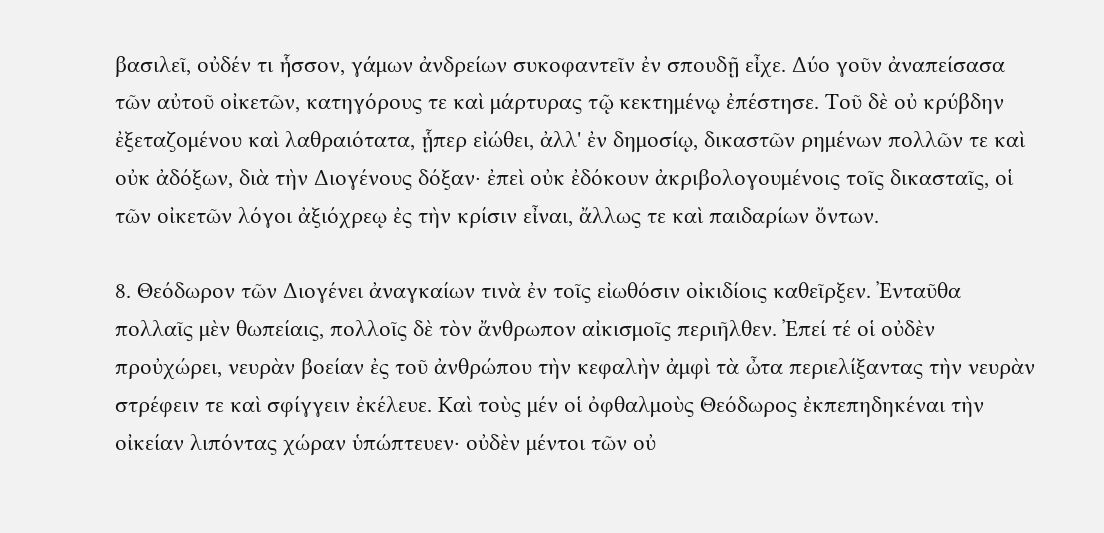βασιλεῖ, οὐδέν τι ἧσσον, γάμων ἀνδρείων συκοφαντεῖν ἐν σπουδῇ εἶχε. Δύο γοῦν ἀναπείσασα τῶν αὐτοῦ οἰκετῶν, κατηγόρους τε καὶ μάρτυρας τῷ κεκτημένῳ ἐπέστησε. Τοῦ δὲ οὐ κρύβδην ἐξεταζομένου καὶ λαθραιότατα, ᾗπερ εἰώθει, ἀλλ' ἐν δημοσίῳ, δικαστῶν ρημένων πολλῶν τε καὶ οὐκ ἀδόξων, διὰ τὴν Διογένους δόξαν· ἐπεὶ οὐκ ἐδόκουν ἀκριβολογουμένοις τοῖς δικασταῖς, οἱ τῶν οἰκετῶν λόγοι ἀξιόχρεῳ ἐς τὴν κρίσιν εἶναι, ἄλλως τε καὶ παιδαρίων ὄντων.

8. Θεόδωρον τῶν Διογένει ἀναγκαίων τινὰ ἐν τοῖς εἰωθόσιν οἰκιδίοις καθεῖρξεν. Ἐνταῦθα πολλαῖς μὲν θωπείαις, πολλοῖς δὲ τὸν ἄνθρωπον αἰκισμοῖς περιῆλθεν. Ἐπεί τέ οἱ οὐδὲν προὐχώρει, νευρὰν βοείαν ἐς τοῦ ἀνθρώπου τὴν κεφαλὴν ἀμφὶ τὰ ὦτα περιελίξαντας τὴν νευρὰν στρέφειν τε καὶ σφίγγειν ἐκέλευε. Καὶ τοὺς μέν οἱ ὀφθαλμοὺς Θεόδωρος ἐκπεπηδηκέναι τὴν οἰκείαν λιπόντας χώραν ὑπώπτευεν· οὐδὲν μέντοι τῶν οὐ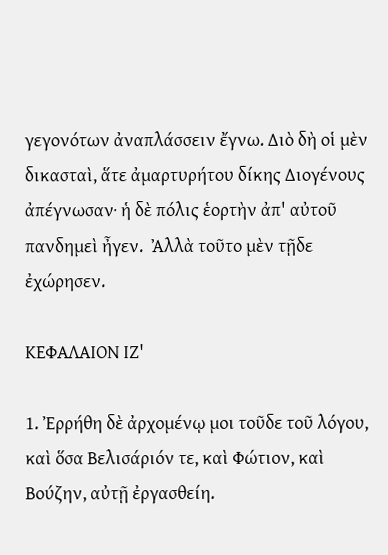γεγονότων ἀναπλάσσειν ἔγνω. Διὸ δὴ οἱ μὲν δικασταὶ, ἅτε ἀμαρτυρήτου δίκης Διογένους ἀπέγνωσαν· ἡ δὲ πόλις ἑορτὴν ἀπ' αὐτοῦ πανδημεὶ ἦγεν.  Ἀλλὰ τοῦτο μὲν τῇδε ἐχώρησεν.

ΚΕΦΑΛΑΙΟΝ ΙΖ'

1. Ἐρρήθη δὲ ἀρχομένῳ μοι τοῦδε τοῦ λόγου, καὶ ὅσα Βελισάριόν τε, καὶ Φώτιον, καὶ Βούζην, αὐτῇ ἐργασθείη.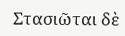Στασιῶται δὲ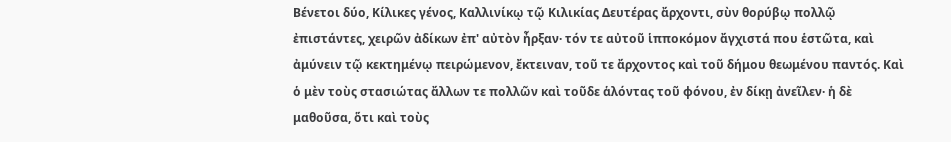Βένετοι δύο, Κίλικες γένος, Καλλινίκῳ τῷ Κιλικίας Δευτέρας ἄρχοντι, σὺν θορύβῳ πολλῷ ἐπιστάντες, χειρῶν ἀδίκων ἐπ' αὐτὸν ἦρξαν· τόν τε αὐτοῦ ἱπποκόμον ἄγχιστά που ἑστῶτα, καὶ ἀμύνειν τῷ κεκτημένῳ πειρώμενον, ἔκτειναν, τοῦ τε ἄρχοντος καὶ τοῦ δήμου θεωμένου παντός. Καὶ ὁ μὲν τοὺς στασιώτας ἄλλων τε πολλῶν καὶ τοῦδε ἁλόντας τοῦ φόνου, ἐν δίκῃ ἀνεῖλεν· ἡ δὲ μαθοῦσα, ὅτι καὶ τοὺς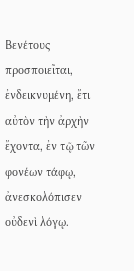Βενέτους προσποιεῖται, ἐνδεικνυμένη, ἔτι αὐτὸν τὴν ἀρχὴν ἔχοντα, ἐν τῷ τῶν φονέων τάφῳ, ἀνεσκολόπισεν οὐδενὶ λόγῳ.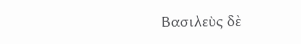Βασιλεὺς δὲ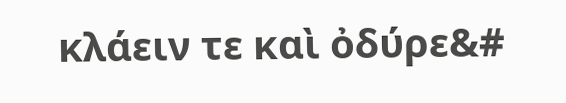κλάειν τε καὶ ὀδύρε&#